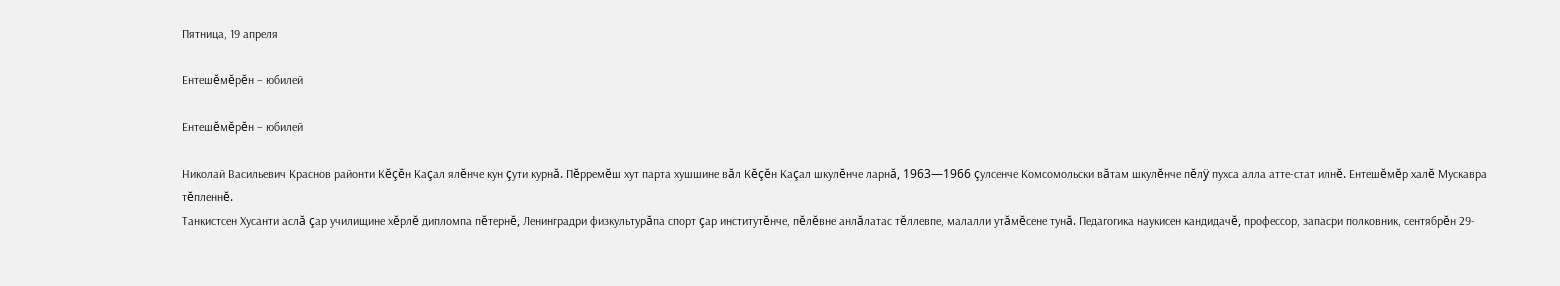Пятница, 19 апреля

Ентешĕмĕрĕн – юбилей

Ентешĕмĕрĕн – юбилей

Николай Васильевич Краснов районти Кĕçĕн Каçал ялĕнче кун çути курнă. Пĕрремĕш хут парта хушшине вăл Кĕçĕн Каçал шкулĕнче ларнă, 1963—1966 çулсенче Комсомольски вăтам шкулĕнче пĕлÿ пухса алла атте-стат илнĕ. Ентешĕмĕр халĕ Мускавра тĕпленнĕ.
Танкистсен Хусанти аслă çар училищине хĕрлĕ дипломпа пĕтернĕ, Ленинградри физкультурăпа спорт çар институтĕнче, пĕлĕвне анлăлатас тĕллевпе, малалли утăмĕсене тунă. Педагогика наукисен кандидачĕ, профессор, запасри полковник, сентябрĕн 29-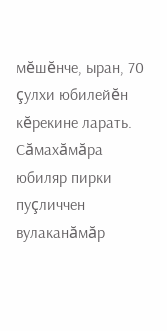мĕшĕнче, ыран, 70 çулхи юбилейĕн кĕрекине ларать.
Сăмахăмăра юбиляр пирки пуçличчен вулаканăмăр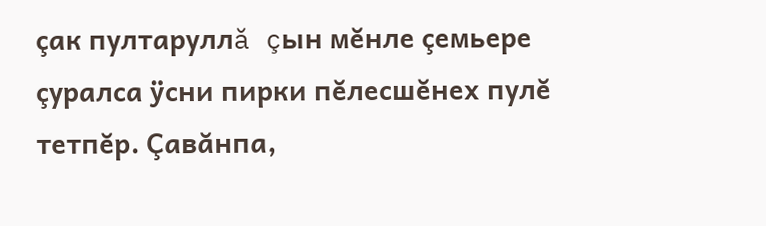çак пултаруллă çын мĕнле çемьере çуралса ÿсни пирки пĕлесшĕнех пулĕ тетпĕр. Çавăнпа,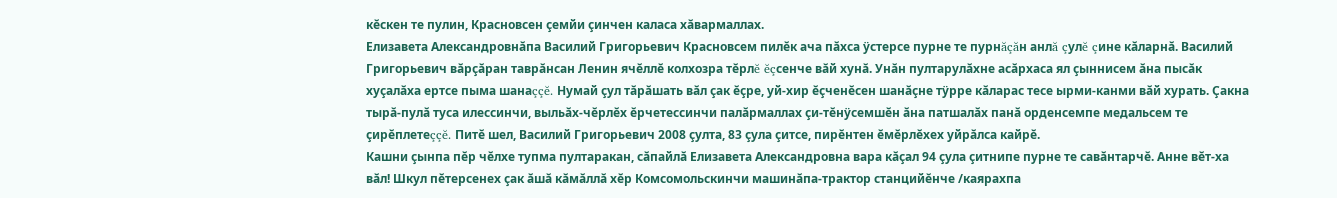кĕскен те пулин, Красновсен çемйи çинчен каласа хăвармаллах.
Елизавета Александровнăпа Василий Григорьевич Красновсем пилĕк ача пăхса ÿстерсе пурне те пурнăçăн анлă çулĕ çине кăларнă. Василий Григорьевич вăрçăран таврăнсан Ленин ячĕллĕ колхозра тĕрлĕ ĕçсенче вăй хунă. Унăн пултарулăхне асăрхаса ял çыннисем ăна пысăк хуçалăха ертсе пыма шанаççĕ. Нумай çул тăрăшать вăл çак ĕçре, уй-хир ĕçченĕсен шанăçне тÿрре кăларас тесе ырми-канми вăй хурать. Çакна тырă-пулă туса илессинчи, выльăх-чĕрлĕх ĕрчетессинчи палăрмаллах çи-тĕнÿсемшĕн ăна патшалăх панă орденсемпе медальсем те çирĕплетеççĕ. Питĕ шел, Василий Григорьевич 2008 çулта, 83 çула çитсе, пирĕнтен ĕмĕрлĕхех уйрăлса кайрĕ.
Кашни çынпа пĕр чĕлхе тупма пултаракан, сăпайлă Елизавета Александровна вара кăçал 94 çула çитнипе пурне те савăнтарчĕ. Анне вĕт-ха вăл! Шкул пĕтерсенех çак ăшă кăмăллă хĕр Комсомольскинчи машинăпа-трактор станцийĕнче /каярахпа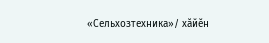«Сельхозтехника»/ хăйĕн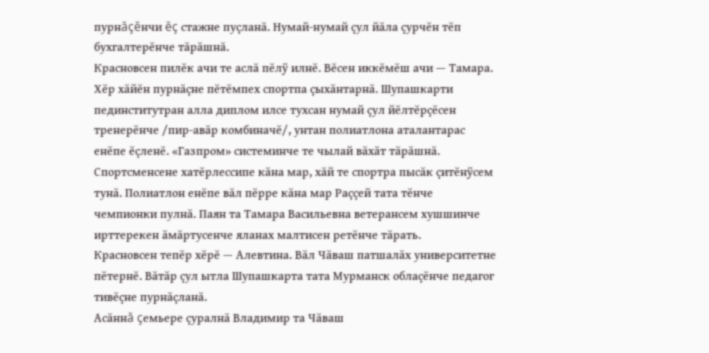пурнăçĕнчи ĕç стажне пуçланă. Нумай-нумай çул йăла çурчĕн тĕп бухгалтерĕнче тăрăшнă.
Красновсен пилĕк ачи те аслă пĕлÿ илнĕ. Вĕсен иккĕмĕш ачи — Тамара. Хĕр хăйĕн пурнăçне пĕтĕмпех спортпа çыхăнтарнă. Шупашкарти пединститутран алла диплом илсе тухсан нумай çул йĕлтĕрçĕсен тренерĕнче /пир-авăр комбиначĕ/, унтан полиатлона аталантарас енĕпе ĕçленĕ. «Газпром» системинче те чылай вăхăт тăрăшнă. Спортсменсене хатĕрлессипе кăна мар, хăй те спортра пысăк çитĕнÿсем тунă. Полиатлон енĕпе вăл пĕрре кăна мар Раççей тата тĕнче чемпионки пулнă. Паян та Тамара Васильевна ветерансем хушшинче ирттерекен ăмăртусенче яланах малтисен ретĕнче тăрать.
Красновсен тепĕр хĕрĕ — Алевтина. Вăл Чăваш патшалăх университетне пĕтернĕ. Вăтăр çул ытла Шупашкарта тата Мурманск облаçĕнче педагог тивĕçне пурнăçланă.
Асăннă çемьере çуралнă Владимир та Чăваш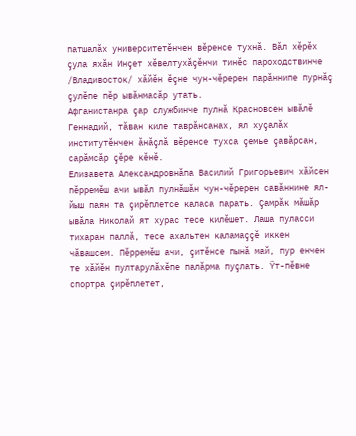патшалăх университетĕнчен вĕренсе тухнă. Вăл хĕрĕх çула яхăн Инçет хĕвелтухăçĕнчи тинĕс пароходствинче /Владивосток/ хăйĕн ĕçне чун-чĕререн парăннипе пурнăç çулĕпе пĕр ывăнмасăр утать.
Афганистанра çар службинче пулнă Красновсен ывăлĕ Геннадий, тăван киле таврăнсанах, ял хуçалăх институтĕнчен ăнăçлă вĕренсе тухса çемье çавăрсан, сарăмсăр çĕре кĕнĕ.
Елизавета Александровнăпа Василий Григорьевич хăйсен пĕрремĕш ачи ывăл пулнăшăн чун-чĕререн савăннине ял-йыш паян та çирĕплетсе каласа парать. Çамрăк мăшăр ывăла Николай ят хурас тесе килĕшет. Лаша пуласси тихаран паллă, тесе ахальтен каламаççĕ иккен чăвашсем. Пĕрремĕш ачи, çитĕнсе пынă май, пур енчен те хăйĕн пултарулăхĕпе палăрма пуçлать. Ÿт-пĕвне спортра çирĕплетет,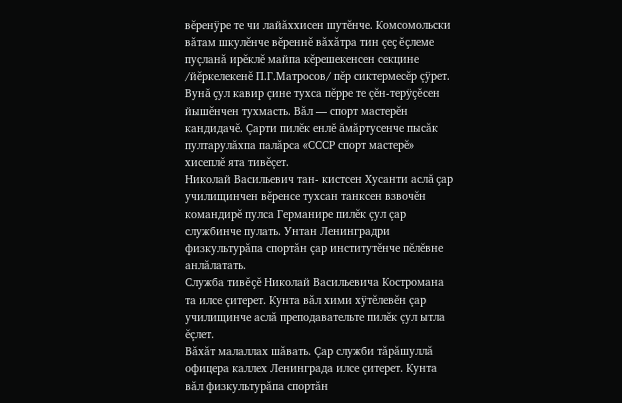вĕренÿре те чи лайăххисен шутĕнче. Комсомольски вăтам шкулĕнче вĕреннĕ вăхăтра тин çеç ĕçлеме пуçланă ирĕклĕ майпа кĕрешекенсен секцине /йĕркелекенĕ П.Г.Матросов/ пĕр сиктермесĕр çÿрет. Вунă çул кавир çине тухса пĕрре те çĕн-терÿçĕсен йышĕнчен тухмасть. Вăл — спорт мастерĕн кандидачĕ. Çарти пилĕк енлĕ ăмăртусенче пысăк пултарулăхпа палăрса «СССР спорт мастерĕ» хисеплĕ ята тивĕçет.
Николай Васильевич тан- кистсен Хусанти аслă çар училищинчен вĕренсе тухсан танксен взвочĕн командирĕ пулса Германире пилĕк çул çар службинче пулать. Унтан Ленинградри физкультурăпа спортăн çар институтĕнче пĕлĕвне анлăлатать.
Служба тивĕçĕ Николай Васильевича Костромана та илсе çитерет. Кунта вăл хими хÿтĕлевĕн çар училищинче аслă преподавательте пилĕк çул ытла ĕçлет.
Вăхăт малаллах шăвать. Çар служби тăрăшуллă офицера каллех Ленинграда илсе çитерет. Кунта вăл физкультурăпа спортăн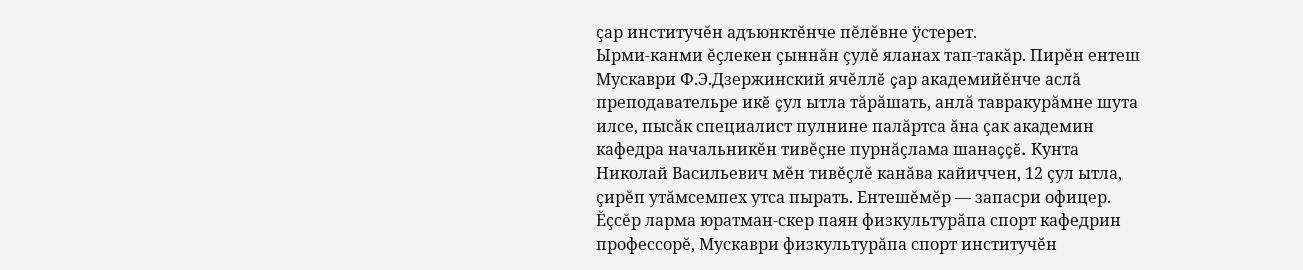çар институчĕн адъюнктĕнче пĕлĕвне ÿстерет.
Ырми-канми ĕçлекен çыннăн çулĕ яланах тап-такăр. Пирĕн ентеш Мускаври Ф.Э.Дзержинский ячĕллĕ çар академийĕнче аслă преподавательре икĕ çул ытла тăрăшать, анлă тавракурăмне шута илсе, пысăк специалист пулнине палăртса ăна çак академин кафедра начальникĕн тивĕçне пурнăçлама шанаççĕ. Кунта Николай Васильевич мĕн тивĕçлĕ канăва кайиччен, 12 çул ытла, çирĕп утăмсемпех утса пырать. Ентешĕмĕр — запасри офицер. Ĕçсĕр ларма юратман-скер паян физкультурăпа спорт кафедрин профессорĕ, Мускаври физкультурăпа спорт институчĕн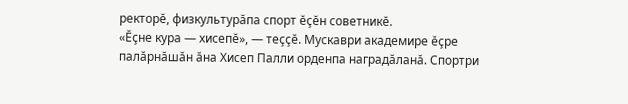ректорĕ, физкультурăпа спорт ĕçĕн советникĕ.
«Ĕçне кура — хисепĕ», — теççĕ. Мускаври академире ĕçре палăрнăшăн ăна Хисеп Палли орденпа наградăланă. Спортри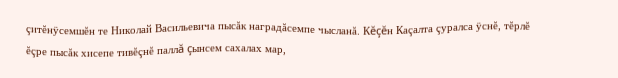çитĕнÿсемшĕн те Николай Васильевича пысăк наградăсемпе чысланă. Кĕçĕн Каçалта çуралса ÿснĕ, тĕрлĕ ĕçре пысăк хисепе тивĕçнĕ паллă çынсем сахалах мар,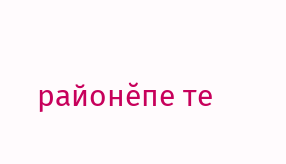районĕпе те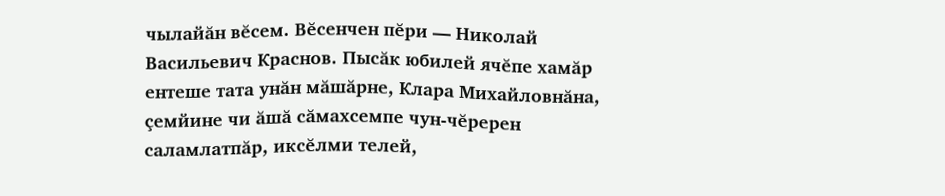чылайăн вĕсем. Вĕсенчен пĕри — Николай Васильевич Краснов. Пысăк юбилей ячĕпе хамăр ентеше тата унăн мăшăрне, Клара Михайловнăна, çемйине чи ăшă сăмахсемпе чун-чĕререн саламлатпăр, иксĕлми телей,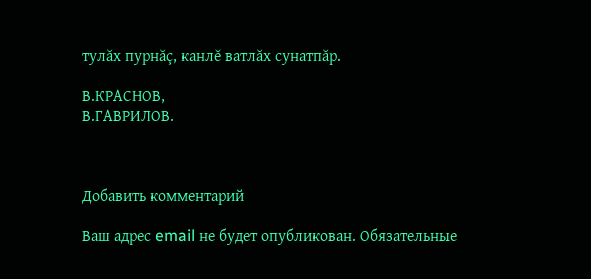тулăх пурнăç, канлĕ ватлăх сунатпăр.

В.КРАСНОВ,
В.ГАВРИЛОВ.



Добавить комментарий

Ваш адрес email не будет опубликован. Обязательные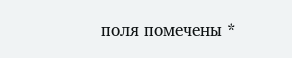поля помечены *